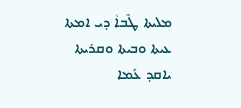ܡܠܝܬܐ ܛܶܒܐܵ ܕܝ ܐܡܬܐ ܥܝܬܐ ܘܒܝܬܐ ܘܩܪܝܬܐ
ܝܐܩܕ ܥܰܡܐ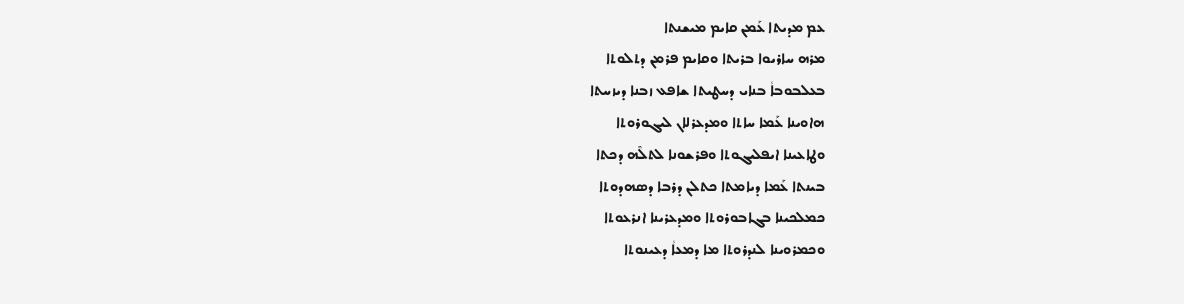ܥܡ ܡܕܝܬܐ ܥܰܡܢ ܩܐܝܡ ܡܝܫܢܬܐ
ܡܪܗ ܚܐܪܝܘܐ ܒܪܝܬܐ ܘܩܐܝܡ ܦܪܡܢ ܕܬܠܘܬܐ
ܒܥܠܒܘܒܐܵ ܒܢܐܝ ܕܚܛܝܬܐ ܫܐܦܥ ܙܒܢܐ ܕܝܙܚܬܐ
ܗܐܘܝܢܐ ܥܰܡܐ ܚܐܬܐ ܘܡܕܥܪܠܐܢ ܠܝܓܘܪܘܬܐ
ܘܛܐܥܝܢܐ ܐܝܦܠܝܓܘܬܐ ܘܦܪܫܘܢܐ ܠܬܠܶܗ ܕܟܬܐ
ܒܝܢܬܐ ܥܰܡܐ ܕܝܐܡܬܐ ܟܬܠܢ ܕܪܒܐ ܕܣܗܕܘܬܐ
ܟܡܠܟܝܢܐ ܒܓܐܒܘܪܘܬܐ ܘܡܕܥܪܝܢܐ ܐܢܪܥܘܬܐ
ܘܟܡܪܘܝܢܐ ܠܢܕܪܘܬܐ ܡܐ ܕܡܥܐܵ ܕܥܝܢܘܬܐ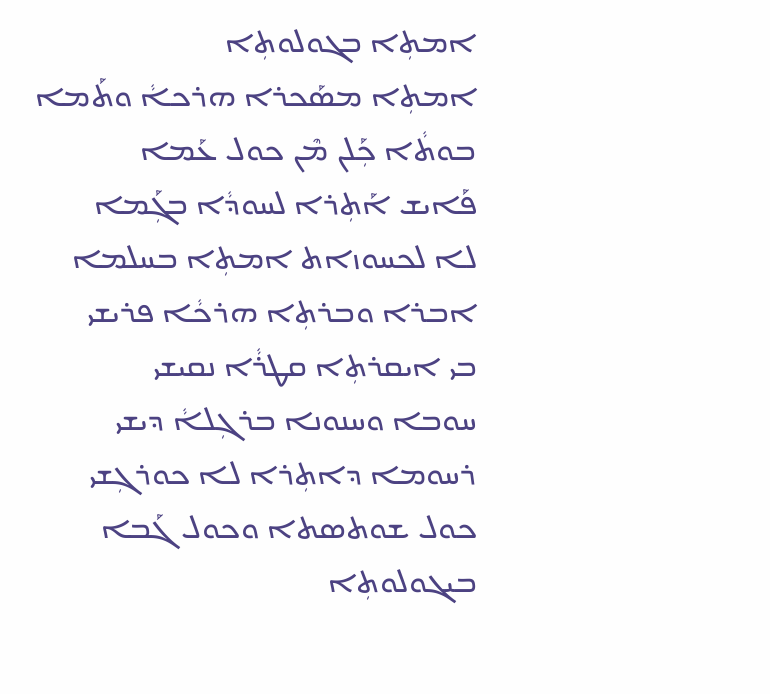ܐܡܬܼܐ ܒܓܘܠܘܬܼܐ
ܐܡܬܼܐ ܡܣܰܟܪܐ ܗܪܟܐܵ ܘܬܰܡܐ
ܒܘܬܵܐ ܟܼܰܠܢ ܡܶܢ ܟܘܠ ܥܰܡܐ
ܦܰܐܝܫ ܐܰܬܼܪܐ ܠܚܘܕܵܐ ܒܓܼܰܡܐ
ܠܐ ܠܟܚܘܙܐܬ ܐܡܬܼܐ ܒܚܠܡܐ
ܐܒܪܐ ܘܒܪܬܼܐ ܗܪܟܵܐ ܦܪܝܫܝ
ܒܝ ܐܝܩܪܬܼܐ ܩܛܪܵܐ ܢܩܝܫܝ
ܚܘܒܐ ܘܚܢܘܢܐ ܒܪܓܼܠܐܵ ܕܝܫܝ
ܪܚܘܡܐ ܕܐܬܼܪܐ ܠܐ ܟܘܪܓܼܫܝ
ܟܘܠ ܫܘܬܣܬܐ ܘܟܘܠ ܓܰܒܐ
ܒܝܓܘܠܘܬܼܐ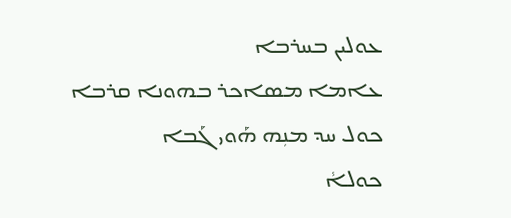ܥܘܠܝܢ ܒܚܪܒܐ
ܥܐܡܐ ܡܣܐܟܪ ܒܗܘܢܐ ܩܪܒܐ
ܟܘܠ ܚܕ ܡܢܼܗ ܗܰܘܝ ܓܰܒܐ
ܟܘܠܐܵ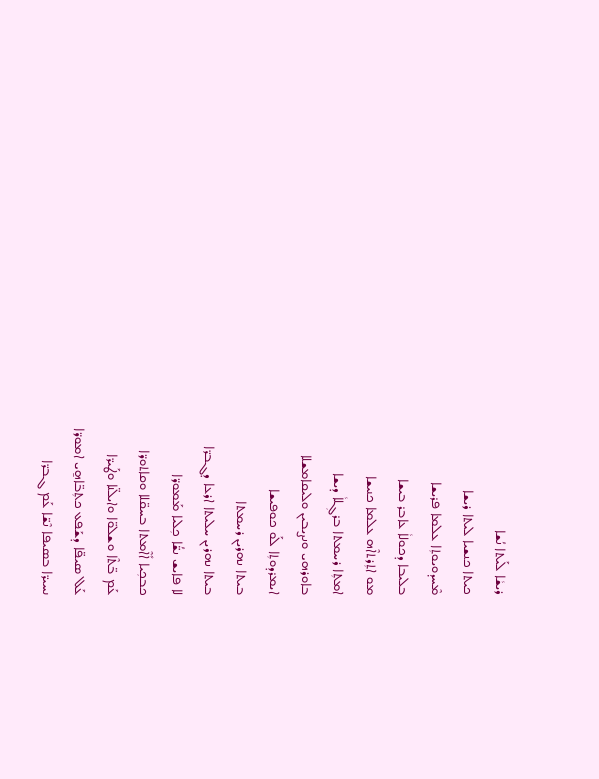ܪܝܫܵܐ ܠܰܝܬܐ ܢܳܫܐ
ܟܝܬܐ ܟܢܫܝܐ ܠܝܬܐ ܪܝܫܐ
ܡܶܚܕܘܝܘܬܼܐ ܥܠܡܐ ܦܪܝܫܐ
ܒܠܝܒܐ ܕܟܘܠܐܵ ܥܐܒܪ ܒܝܫܐ
ܡܘ ܐܬܼܪܬܐܶܗ ܥܠܡܐ ܟܢܝܫܐ
ܐܡܬܼܐ ܪܚܡܬܐ ܒܪܓܼܠܐܵ ܕܝܫܐ
ܒܐܘܪܗܝ ܘܢܨܝܒܝܢ ܘܠܝܩܐܡܫܠܐ
ܐܝܡܪܕܘܬܼܐ ܠܰܘ ܟܘܦܝܫܐ
ܒܝܬܐ ܢܗܪܝܢ ܪܚܡܬܐ
ܒܝܬܐ ܢܗܪܝܢ ܚܠܝܬܐ ܐܪܥܐ ܕܓܒܪ̈ܐ
ܠܐ ܦܐܝܫ ܢܫ̈ܳܐ ܟܼܠܝܐ ܡܰܡܘܪ̈ܐ
ܟܒܟܼܝܐ ܐܺܐܶܡܬܐ ܒܚܩ̈ܠܐ ܘܩܐܬܘܪ̈ܐ
ܥܰܡ ܒ̈ܬܶܐ ܘܫܠܘ̈ܐ ܘܐܝܠ̈ܢܐ ܘܛܰܝܪ̈ܐ
ܥܰܠ ܣܝܦ̈ܐ ܕܫܰܦܥ ܟܬܼܒ̈ܐܗ̱ܝ ܐܡܘܪ̈ܐ
ܢܚܝܪ̈ܐ ܒܣܝܦܐ ܢܶܫ̈ܐ ܥܰܡ ܓܒܪ̈ܐ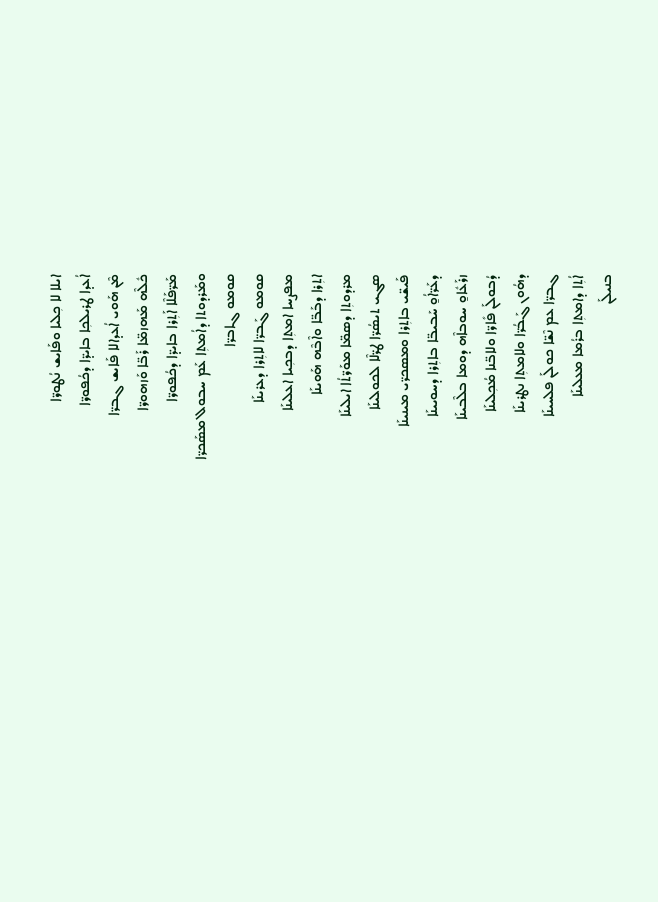ܐܝܠܐ ܠܐ ܟܼܠܝܐ ܘܦܰܐܝܫ ܢܳܛܘܪ̈ܐ
ܐܳܥܕܐ ܛܪܝܠܟܼܐ ܒܐܝܕ̈ܐ ܕܟܳܦܘܪ̈ܐ
ܡܶܢ ܗܰܘܝ ܐܳܥܕܐܠܐ ܦܰܐܝܫ ܓܒܪ̈ܐ
ܟܽܠܶܗ ܡܰܗܙܡ̈ܐ ܪܰܒ̈ܐ ܘܰܙܗܘܪ̈ܐ
ܡܰܪ̈ܦܰܠܶܐ ܐܰܬܼܪܐ ܒܐܝܕ̈ܐ ܕܟܳܦܘܪ̈ܐ
ܘܡܰܪܕܘܬܐ ܕܐܳܡܬܼܐ ܥܰܡ ܚܒܘܠ ܡܣܰܟܪ̈ܐ
ܩܘܡܘ ܓܐܒܪ̈ܐ
ܩܘܡܘ ܓܰܒܪ̈ܐ ܠܐܬܼܪܐ ܕܥܪܝܢܰܐ
ܡܦܨܚܐ ܐܡܬܼܐ ܕܒܟܼܝܐ ܐܥܠܝܢܰܐ
ܐܬܼܪܐ ܕܒܰܒ̈ܐ ܘܐܶܒܶܗ ܗܰܘܝܢܰܐ
ܡܪܕܘܬܼܐ ܕܣܡ̈ܐ ܡܘܰܪ̈ܬܳܐ ܐܝܠܝܢܰܐ
ܣܓܝ ܬܝܣܳܪ̈ܐ ܛܪ̈ܠܶܐ ܠܟܘܠܝܢܰܐ
ܦܰܝܫ̈ܝ ܒܐܬܼܪܐ ܘܡܣܟܪ̈ܝ ܡܝܢܝܢܰܐ
ܕܥܰܪ̈ܐܳܘ̱ ܚܰܒܝܒ̈ܐ ܒܐܬܼܪܐ ܕܚܘܝܝܢܰܐ
ܙܪܰܥܽܐܘ̱ ܚܘܒܐܶܗ ܕܘܡܐ ܒܠܶܒܝܢܰܐ
ܕܳܒܘܠܰܢ ܦܺܐܪ̈ܐ ܘܠܐܒ̈ܢܐ ܡܳܟܼܠܝܢܰܐ
ܕܗܳܘܢ ܓܰܒܳܪ̈ܐ ܘܠܐܡܬܼܐ ܢܛܪܝܢܰܐ
ܓܒܪ̈ܐ ܥܡ ܢܶܫ̈ܐ ܟܘܠܰܢ ܦܠܚܝܢܰܐ
ܐܳܬܼܐ ܕܐܡܬܼܐ ܒܪܳܡܐ ܡܥܠܝܢܰܐ
ܒܢܝܠܰܢ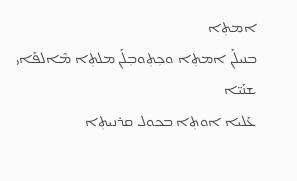ܐܡܬܼܐ
ܒܢܝܠܰܢ ܐܡܬܼܐ ܘܟܼܬܼܘܒܼܠܰܢ ܡܠܬܼܐ ܡܶܐܠܦܰܐܝ ܫܢܰܝ̈ܐ
ܥܰܠܝܐ ܐܘܬܼܐ ܒܟܘܠ ܩܪܢܝܬܼܐ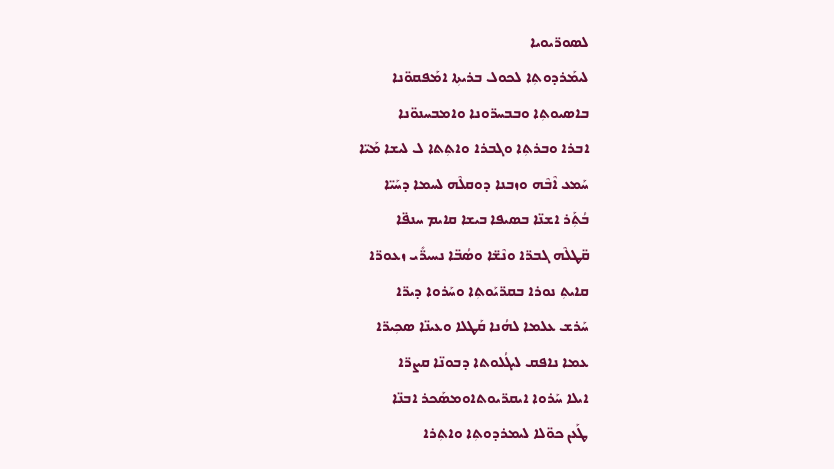ܠܣܘܪ̈ܝܘܝܐ
ܠܝܡܰܪܕܘܬܼܐ ܠܟܘܠ ܒܪܝܬܼܐ ܐܡܰܦܩܘ̈ܢܐ
ܒܐܣܝܘܬܼܐ ܘܒܒܚܪ̈ܘܢܐ ܘܐܡܒܚܢܘ̈ܢܐ
ܐܒܪܐ ܘܒܪܬܼܐ ܘܓܒܪܐ ܘܐܬܼܬܐ ܠ ܠܝܫܐ ܡܰܝ̈ܐ
ܚܰܡܥ ܐܶܒܶܗ ܘܙܒܢܐ ܕܘܩܠܶܗ ܠܚܡܐ ܕܚܰܝ̈ܐ
ܒܳܬܼܰܪ ܐܫܢ̈ܐ ܒܣܝܦܐ ܒܝܫܐ ܩܐܝܡ ܚܢܦ̈ܐ
ܩ̈ܛܠܶܗ ܓܒܪ̈ܐ ܘܢܶܫ̈ܐ ܘܣܳܒ̈ܐ ܢܚܝܪ̈ܺܝ ܙܥܘܪ̈ܐ
ܩܐܝܬܼ ܢܘܪܐ ܒܩܪ̈ܝܰܘܬܼܐ ܘܚܰܪܘܐ ܕܝܪ̈ܐ
ܚܰܪܫ ܥܠܡܐ ܠܗܳܢܐ ܩܰܛܠܐ ܘܥܝܢ̈ܐ ܣܟܼܝܪ̈ܐ
ܥܡܐ ܢܐܦܩ ܠܝܓܳܠܘܬܐ ܕܒܘܢ̈ܐ ܩܨܪ̈ܐ
ܐܝܠܐ ܚܰܪܘܐ ܐܝܩܪ̈ܝܘܬܐܘܡܣܰܟܪ ܐܒܢ̈ܐ
ܛܰܥܢ ܟܘ̈ܠܐ ܠܝܡܪܕܘܬܼܐ ܘܐܬܼܪܐ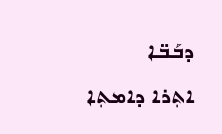ܕܒܰܒ̈ܐ
ܐܬܼܪܐ ܕܐܡܬܼܐ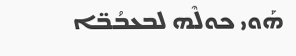ܗܰܘܝ ܟܘܠܶܗ ܠܒܥܒܳܒ̈ܐ